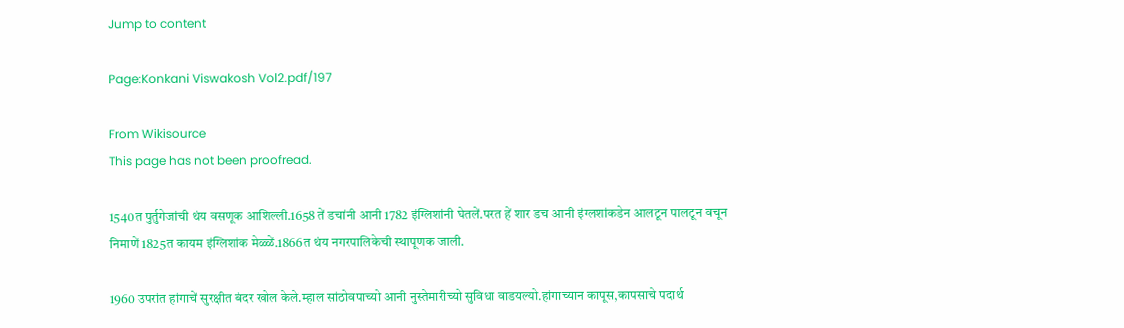Jump to content

Page:Konkani Viswakosh Vol2.pdf/197

From Wikisource
This page has not been proofread.

1540त पुर्तुगेजांची थंय वसणूक आशिल्ली.1658 तें डचांनी आनी 1782 इंग्लिशांनी घेतलें.परत हें शार डच आनी इंग्लशांकडेन आलटून पालटून वचून निमाणें 1825त कायम इंग्लिशांक मेळ्ळें.1866त थंय नगरपालिकेची स्थापूणक जाली.

1960 उपरांत हांगाचें सुरक्षीत बंदर खोल केले.म्हाल सांठोवपाच्यो आनी नुस्तेमारीच्यो सुविधा वाडयल्यो.हांगाच्यान कापूस,कापसाचे पदार्थ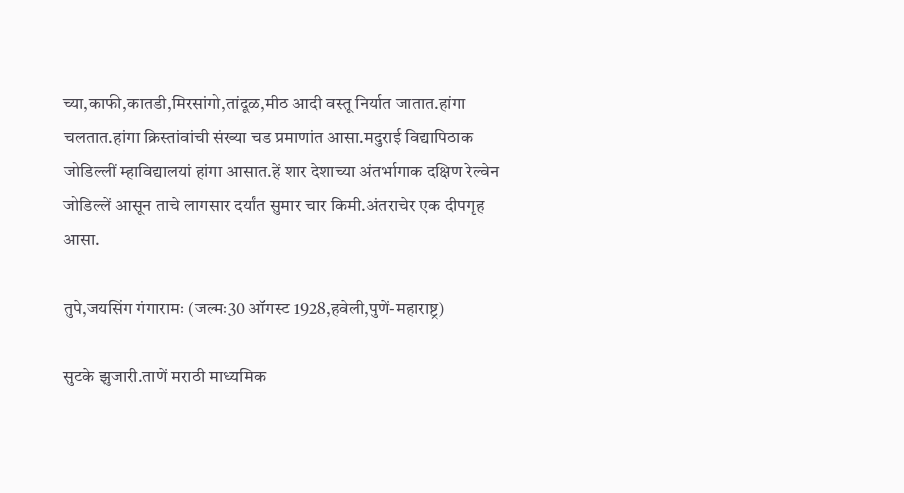च्या,काफी,कातडी,मिरसांगो,तांदूळ,मीठ आदी वस्तू निर्यात जातात.हांगा चलतात.हांगा क्रिस्तांवांची संख्या चड प्रमाणांत आसा.मदुराई विद्यापिठाक जोडिल्लीं म्हाविद्यालयां हांगा आसात.हें शार देशाच्या अंतर्भागाक दक्षिण रेल्वेन जोडिल्लें आसून ताचे लागसार दर्यांत सुमार चार किमी.अंतराचेर एक दीपगृह आसा.

तुपे,जयसिंग गंगारामः (जल्मः30 ऑगस्ट 1928,हवेली,पुणें-महाराष्ट्र)

सुटके झुजारी.ताणें मराठी माध्यमिक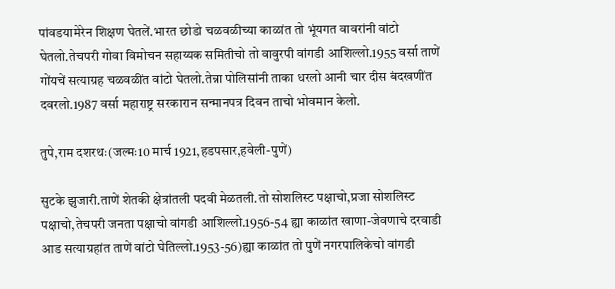पांवडयामेरेन शिक्षण घेतलें.भारत छोडो चळवळीच्या काळांत तो भूंयगत वावरांनी वांटो घेतलो.तेचपरी गोवा विमोचन सहाय्यक समितीचो तो वावुरपी वांगडी आशिल्लो.1955 वर्सा ताणें गोंयचें सत्याग्रह चळवळींत वांटो घेतलो.तेन्ना पोलिसांनी ताका धरलो आनी चार दीस बंदखणींत दवरलो.1987 वर्सा महाराष्ट्र सरकारान सन्मानपत्र दिवन ताचो भोवमान केलो.

तुपे,राम दशरथः(जल्मः10 मार्च 1921,हडपसार,हवेली-पुणें)

सुटके झुजारी.ताणें शेतकी क्षेत्रांतली पदवी मेळतली.तो सोशलिस्ट पक्षाचो,प्रजा सोशलिस्ट पक्षाचो,तेचपरी जनता पक्षाचो वांगडी आशिल्लो.1956-54 ह्या काळांत खाणा-जेवणाचे दरवाडी आड सत्याग्रहांत ताणें वांटो घेतिल्लो.1953-56)ह्या काळांत तो पुणें नगरपालिकेचो वांगडी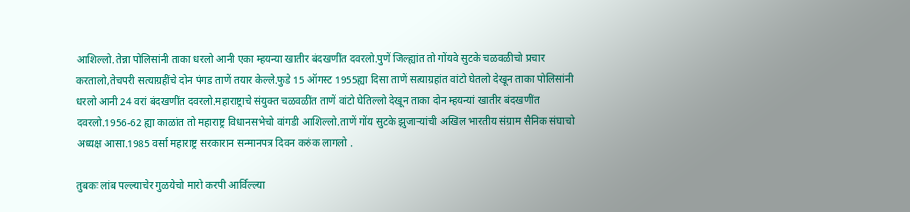आशिल्लो.तेन्ना पोलिसांनी ताका धरलो आनी एका म्हयन्या खातीर बंदखणींत दवरलो.पुणें जिल्ह्यांत तो गोंयवे सुटके चळवळीचो प्रचार करतालो,तेचपरी सत्याग्रहींचे दोन पंगड ताणें तयार केल्ले.फुडे 15 ऑगस्ट 1955ह्या दिसा ताणें सत्याग्रहांत वांटो घेतलो देखून ताका पोलिसांनी धरलो आनी 24 वरां बंदखणींत दवरलो.महाराष्ट्राचे संयुक्त चळवळींत ताणें वांटो घेतिल्लो देखून ताका दोन म्हयन्यां खातीर बंदखणींत दवरलो.1956-62 ह्या काळांत तो महाराष्ट्र विधानसभेचो वांगडी आशिल्लो.ताणें गोंय सुटके झुजाऱ्यांची अखिल भारतीय संग्राम सैनिक संघाचो अध्यक्ष आसा.1985 वर्सा महाराष्ट्र सरकारान सन्मानपत्र दिवन करुंक लागलो .

तुबकः लांब पल्ल्याचेर गुळयेचो मारो करपी आर्विल्ल्या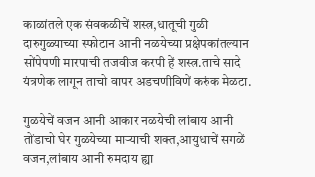काळांतले एक संवकळीचें शस्त्र,धातूची गुळी दारुगुळ्याच्या स्फोटान आनी नळयेच्या प्रक्षेपकांतल्यान सोंपेपणी मारपाची तजवीज करपी हें शस्त्र.ताचे सादे यंत्रणेक लागून ताचो वापर अडचणीविणें करुंक मेळटा.

गुळयेचें वजन आनी आकार नळयेची लांबाय आनी तोंडाचो घेर गुळयेच्या माऱ्याची शक्त,आयुधाचें सगळें वजन,लांबाय आनी रुमदाय ह्या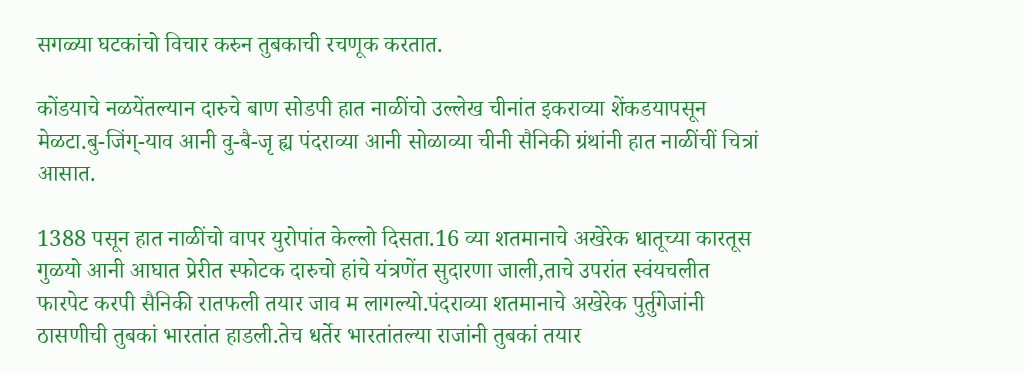सगळ्या घटकांचो विचार करुन तुबकाची रचणूक करतात.

कोंडयाचे नळयेंतल्यान दारुचे बाण सोडपी हात नाळींचो उल्लेख चीनांत इकराव्या शेंकडयापसून मेळटा.बु-जिंग्-याव आनी वु-बै-जृ ह्य पंदराव्या आनी सोळाव्या चीनी सैनिकी ग्रंथांनी हात नाळींचीं चित्रां आसात.

1388 पसून हात नाळींचो वापर युरोपांत केल्लो दिसता.16 व्या शतमानाचे अखेरेक धातूच्या कारतूस गुळयो आनी आघात प्रेरीत स्फोटक दारुचो हांचे यंत्रणेंत सुदारणा जाली,ताचे उपरांत स्वंयचलीत फारपेट करपी सैनिकी रातफली तयार जाव म लागल्यो.पंदराव्या शतमानाचे अखेरेक पुर्तुगेजांनी ठासणीची तुबकां भारतांत हाडली.तेच धर्तेर भारतांतल्या राजांनी तुबकां तयार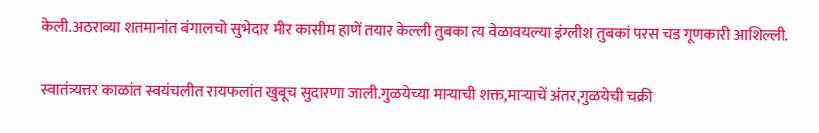केली.अठराव्या शतमानांत बंगालचो सुभेदार मीर कासीम हाणें तयार केल्ली तुबका त्य वेळावयल्या इंग्लीश तुबकां परस चड गूणकारी आशिल्ली.

स्वातंत्र्यत्तर काळांत स्वयंचलीत रायफलांत खुबूच सुदारणा जाली.गुळयेच्या माऱ्याची शक्त,माऱ्याचें अंतर,गुळयेची चक्री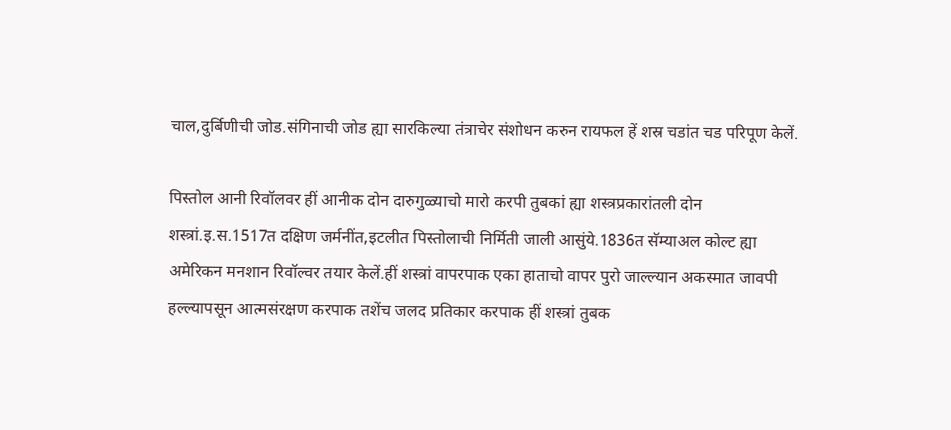चाल,दुर्बिणीची जोड.संगिनाची जोड ह्या सारकिल्या तंत्राचेर संशोधन करुन रायफल हें शस्र चडांत चड परिपूण केलें.

पिस्तोल आनी रिवॉलवर हीं आनीक दोन दारुगुळ्याचो मारो करपी तुबकां ह्या शस्त्रप्रकारांतली दोन शस्त्रां.इ.स.1517त दक्षिण जर्मनींत,इटलीत पिस्तोलाची निर्मिती जाली आसुंये.1836त सॅम्याअल कोल्ट ह्या अमेरिकन मनशान रिवॉल्वर तयार केलें.हीं शस्त्रां वापरपाक एका हाताचो वापर पुरो जाल्ल्यान अकस्मात जावपी हल्ल्यापसून आत्मसंरक्षण करपाक तशेंच जलद प्रतिकार करपाक हीं शस्त्रां तुबक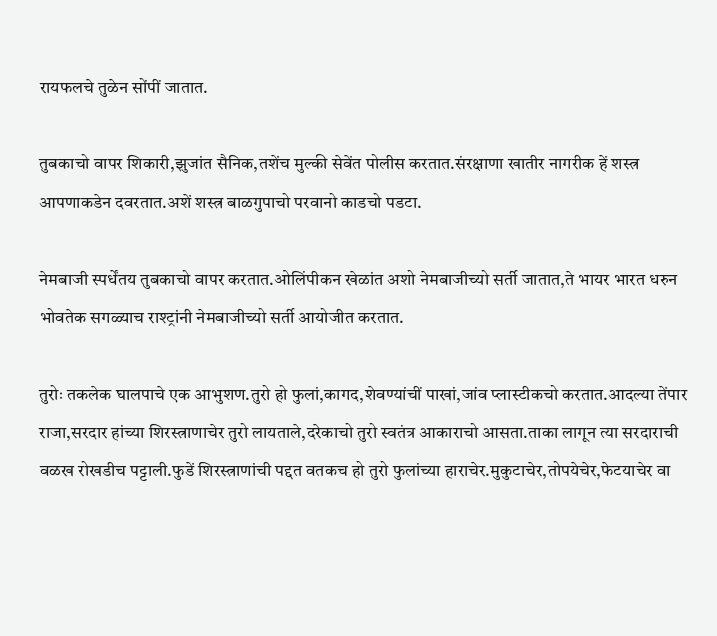रायफलचे तुळेन सोंपीं जातात.

तुबकाचो वापर शिकारी,झुजांत सैनिक,तशेंच मुल्की सेवेंत पोलीस करतात.संरक्षाणा खातीर नागरीक हें शस्त्र आपणाकडेन दवरतात.अशें शस्त्र बाळगुपाचो परवानो काडचो पडटा.

नेमबाजी स्पर्धेंतय तुबकाचो वापर करतात.ओलिंपीकन खेळांत अशो नेमबाजीच्यो सर्ती जातात,ते भायर भारत धरुन भोवतेक सगळ्याच राश्ट्रांनी नेमबाजीच्यो सर्ती आयोजीत करतात.

तुरोः तकलेक घालपाचे एक आभुशण.तुरो हो फुलां,कागद,शेवण्यांचीं पाखां,जांव प्लास्टीकचो करतात.आदल्या तेंपार राजा,सरदार हांच्या शिरस्त्राणाचेर तुरो लायताले,दरेकाचो तुरो स्वतंत्र आकाराचो आसता.ताका लागून त्या सरदाराची वळख रोखडीच पट्टाली.फुडें शिरस्त्राणांची पद्दत वतकच हो तुरो फुलांच्या हाराचेर.मुकुटाचेर,तोपयेचेर,फेटयाचेर वा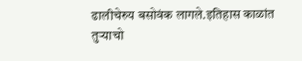ढालीचेरुय बसोवंक लागले.इतिहास काळांत तुऱ्याचो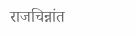राजचिन्नांत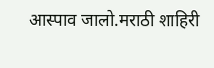आस्पाव जालो.मराठी शाहिरी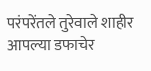परंपरेंतले तुरेवाले शाहीर आपल्या डफाचेर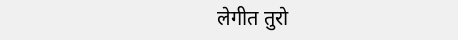लेगीत तुरो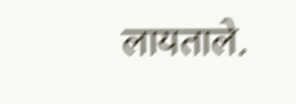लायताले.